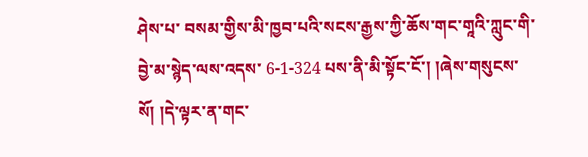ཤེས་པ་ བསམ་གྱིས་མི་ཁྱབ་པའི་སངས་རྒྱས་ཀྱི་ཆོས་གང་གཱའི་ཀླུང་གི་བྱེ་མ་སྙེད་ལས་འདས་ 6-1-324 པས་ནི་མི་སྟོང་ངོ་། །ཞེས་གསུངས་སོ། །དེ་ལྟར་ན་གང་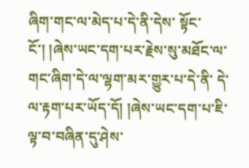ཞིག་གང་ལ་མེད་པ་དེ་ནི་དེས་ སྟོང་ངོ་། །ཞེས་ཡང་དག་པར་རྗེས་སུ་མཐོང་ལ་གང་ཞིག་དེ་ལ་ལྷག་མར་གྱུར་པ་དེ་ནི་ དེ་ལ་རྟག་པར་ཡོད་དོ། །ཞེས་ཡང་དག་པ་ཇི་ལྟ་བ་བཞིན་དུ་ཤེས་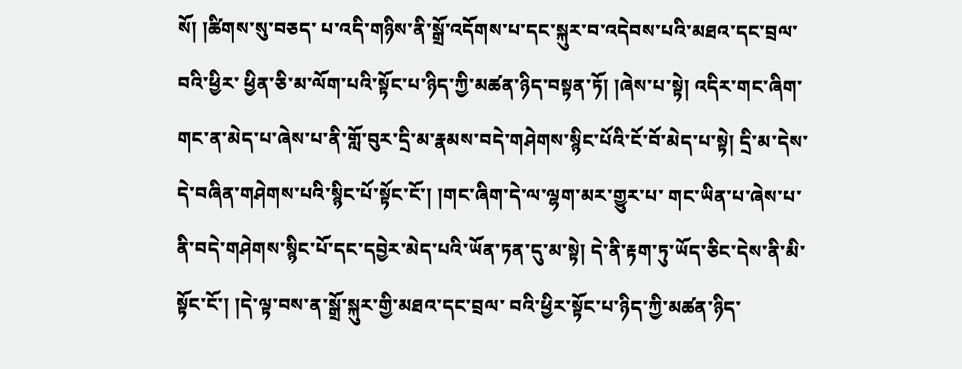སོ། །ཚིགས་སུ་བཅད་ པ་འདི་གཉིས་ནི་སྒྲོ་འདོགས་པ་དང་སྐུར་བ་འདེབས་པའི་མཐའ་དང་བྲལ་བའི་ཕྱིར་ ཕྱིན་ཅི་མ་ལོག་པའི་སྟོང་པ་ཉིད་ཀྱི་མཚན་ཉིད་བསྟན་ཏོ། །ཞེས་པ་སྟེ། འདིར་གང་ཞིག་ གང་ན་མེད་པ་ཞེས་པ་ནི་གློ་བུར་དྲི་མ་རྣམས་བདེ་གཤེགས་སྙིང་པོའི་ངོ་བོ་མེད་པ་སྟེ། དྲི་མ་དེས་དེ་བཞིན་གཤེགས་པའི་སྙིང་པོ་སྟོང་ངོ་། །གང་ཞིག་དེ་ལ་ལྷག་མར་གྱུར་པ་ གང་ཡིན་པ་ཞེས་པ་ནི་བདེ་གཤེགས་སྙིང་པོ་དང་དབྱེར་མེད་པའི་ཡོན་ཏན་དུ་མ་སྟེ། དེ་ནི་རྟག་ཏུ་ཡོད་ཅིང་དེས་ནི་མི་སྟོང་ངོ་། །དེ་ལྟ་བས་ན་སྒྲོ་སྐུར་གྱི་མཐའ་དང་བྲལ་ བའི་ཕྱིར་སྟོང་པ་ཉིད་ཀྱི་མཚན་ཉིད་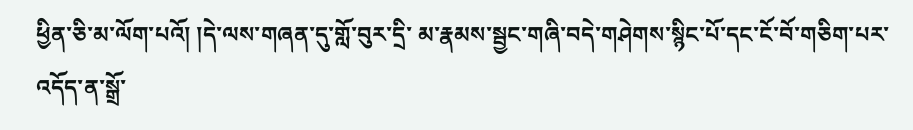ཕྱིན་ཅི་མ་ལོག་པའོ། །དེ་ལས་གཞན་དུ་གློ་བུར་དྲི་ མ་རྣམས་སྦྱང་གཞི་བདེ་གཤེགས་སྙིང་པོ་དང་ངོ་བོ་གཅིག་པར་འདོད་ན་སྒྲོ་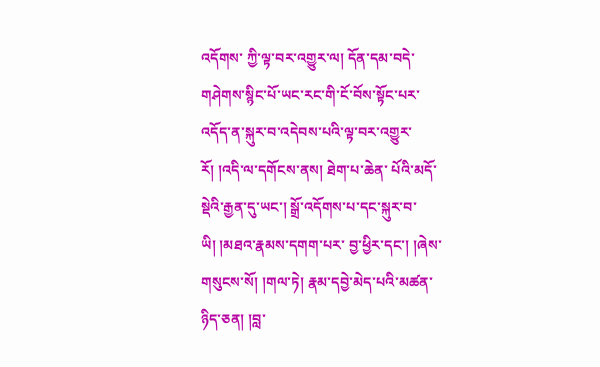འདོགས་ ཀྱི་ལྟ་བར་འགྱུར་ལ། དོན་དམ་བདེ་གཤེགས་སྙིང་པོ་ཡང་རང་གི་ངོ་བོས་སྟོང་པར་ འདོད་ན་སྐུར་བ་འདེབས་པའི་ལྟ་བར་འགྱུར་རོ། །འདི་ལ་དགོངས་ནས། ཐེག་པ་ཆེན་ པོའི་མདོ་སྡེའི་རྒྱན་དུ་ཡང་། སྒྲོ་འདོགས་པ་དང་སྐུར་བ་ཡི། །མཐའ་རྣམས་དགག་པར་ བྱ་ཕྱིར་དང་། །ཞེས་གསུངས་སོ། །གལ་ཏེ། རྣམ་དབྱེ་མེད་པའི་མཚན་ཉིད་ཅན། །བླ་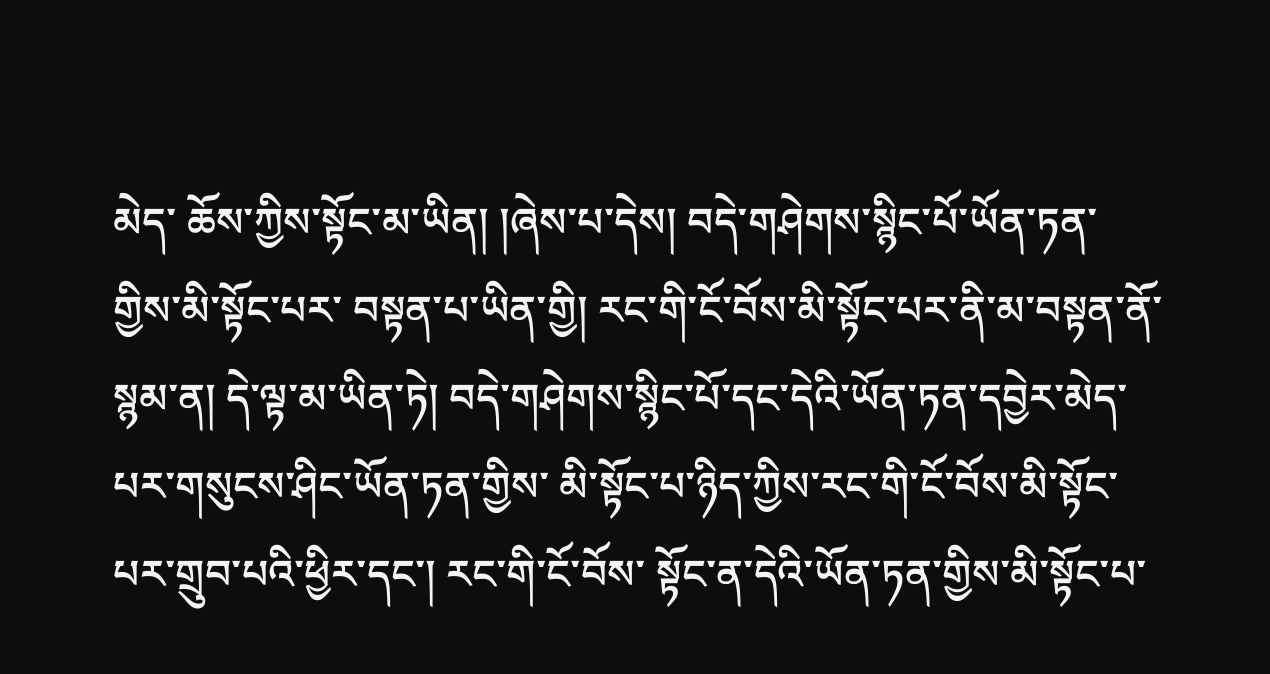མེད་ ཆོས་ཀྱིས་སྟོང་མ་ཡིན། །ཞེས་པ་དེས། བདེ་གཤེགས་སྙིང་པོ་ཡོན་ཏན་གྱིས་མི་སྟོང་པར་ བསྟན་པ་ཡིན་གྱི། རང་གི་ངོ་བོས་མི་སྟོང་པར་ནི་མ་བསྟན་ནོ་སྙམ་ན། དེ་ལྟ་མ་ཡིན་ཏེ། བདེ་གཤེགས་སྙིང་པོ་དང་དེའི་ཡོན་ཏན་དབྱེར་མེད་པར་གསུངས་ཤིང་ཡོན་ཏན་གྱིས་ མི་སྟོང་པ་ཉིད་ཀྱིས་རང་གི་ངོ་བོས་མི་སྟོང་པར་གྲུབ་པའི་ཕྱིར་དང་། རང་གི་ངོ་བོས་ སྟོང་ན་དེའི་ཡོན་ཏན་གྱིས་མི་སྟོང་པ་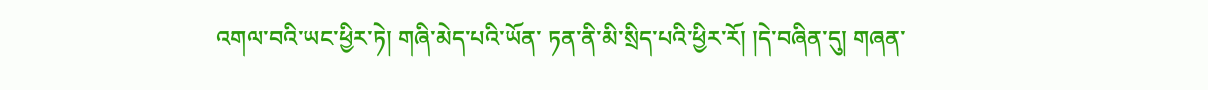འགལ་བའི་ཡང་ཕྱིར་ཏེ། གཞི་མེད་པའི་ཡོན་ ཏན་ནི་མི་སྲིད་པའི་ཕྱིར་རོ། །དེ་བཞིན་དུ། གཞན་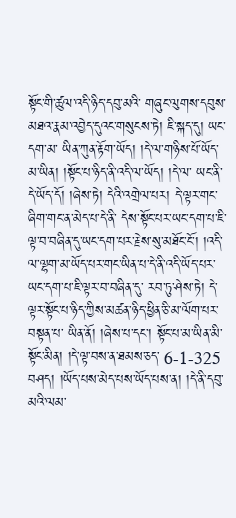སྟོང་གི་ཚུལ་འདི་ཉིད་དབུ་མའི་ གཞུང་ལུགས་དབུས་མཐའ་རྣམ་འབྱེད་དུའང་གསུངས་ཏེ། ཇི་སྐད་དུ། ཡང་དག་མ་ ཡིན་ཀུན་རྟོག་ཡོད། །དེ་ལ་གཉིས་པོ་ཡོད་མ་ཡིན། །སྟོང་པ་ཉིད་ནི་འདི་ལ་ཡོད། །དེ་ལ་ ཡང་ནི་དེ་ཡོད་དོ། །ཞེས་ཏེ། དེའི་འགྲེལ་པར། དེ་ལྟར་གང་ཞིག་གང་ན་མེད་པ་དེ་ནི་ དེས་སྟོང་པར་ཡང་དག་པ་ཇི་ལྟ་བ་བཞིན་དུ་ཡང་དག་པར་རྗེས་སུ་མཐོང་ངོ་། །འདི་ ལ་ལྷག་མ་ཡོད་པར་གང་ཡིན་པ་དེ་ནི་འདི་ཡོད་པར་ཡང་དག་པ་ཇི་ལྟར་བ་བཞིན་དུ་ རབ་ཏུ་ཤེས་ཏེ། དེ་ལྟར་སྟོང་པ་ཉིད་ཀྱིས་མཚན་ཉིད་ཕྱིན་ཅི་མ་ལོག་པར་བསྟན་པ་ ཡིན་ནོ། །ཞེས་པ་དང་། སྟོང་པ་མ་ཡིན་མི་སྟོང་མིན། །དེ་ལྟ་བས་ན་ཐམས་ཅད་ 6-1-325 བཤད། །ཡོད་པས་མེད་པས་ཡོད་པས་ན། །དེ་ནི་དབུ་མའི་ལམ་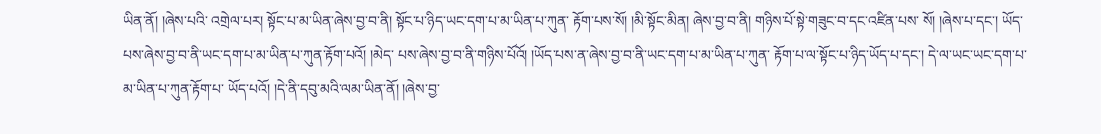ཡིན་ནོ། །ཞེས་པའི་ འགྲེལ་པར། སྟོང་པ་མ་ཡིན་ཞེས་བྱ་བ་ནི། སྟོང་པ་ཉིད་ཡང་དག་པ་མ་ཡིན་པ་ཀུན་ རྟོག་པས་སོ། །མི་སྟོང་མིན། ཞེས་བྱ་བ་ནི། གཉིས་པོ་སྟེ་གཟུང་བ་དང་འཛིན་པས་ སོ། །ཞེས་པ་དང་། ཡོད་པས་ཞེས་བྱ་བ་ནི་ཡང་དག་པ་མ་ཡིན་པ་ཀུན་རྟོག་པའོ། །མེད་ པས་ཞེས་བྱ་བ་ནི་གཉིས་པོའོ། །ཡོད་པས་ན་ཞེས་བྱ་བ་ནི་ཡང་དག་པ་མ་ཡིན་པ་ཀུན་ རྟོག་པ་ལ་སྟོང་པ་ཉིད་ཡོད་པ་དང་། དེ་ལ་ཡང་ཡང་དག་པ་མ་ཡིན་པ་ཀུན་རྟོག་པ་ ཡོད་པའོ། །དེ་ནི་དབུ་མའི་ལམ་ཡིན་ནོ། །ཞེས་བྱ་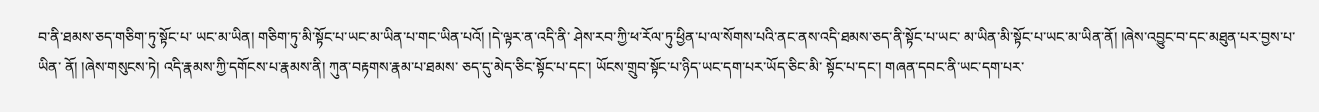བ་ནི་ཐམས་ཅད་གཅིག་ཏུ་སྟོང་པ་ ཡང་མ་ཡིན། གཅིག་ཏུ་མི་སྟོང་པ་ཡང་མ་ཡིན་པ་གང་ཡིན་པའོ། །དེ་ལྟར་ན་འདི་ནི་ ཤེས་རབ་ཀྱི་ཕ་རོལ་ཏུ་ཕྱིན་པ་ལ་སོགས་པའི་ནང་ནས་འདི་ཐམས་ཅད་ནི་སྟོང་པ་ཡང་ མ་ཡིན་མི་སྟོང་པ་ཡང་མ་ཡིན་ནོ། །ཞེས་འབྱུང་བ་དང་མཐུན་པར་བྱས་པ་ཡིན་ ནོ། །ཞེས་གསུངས་ཏེ། འདི་རྣམས་ཀྱི་དགོངས་པ་རྣམས་ནི། ཀུན་བརྟགས་རྣམ་པ་ཐམས་ ཅད་དུ་མེད་ཅིང་སྟོང་པ་དང་། ཡོངས་གྲུབ་སྟོང་པ་ཉིད་ཡང་དག་པར་ཡོད་ཅིང་མི་ སྟོང་པ་དང་། གཞན་དབང་ནི་ཡང་དག་པར་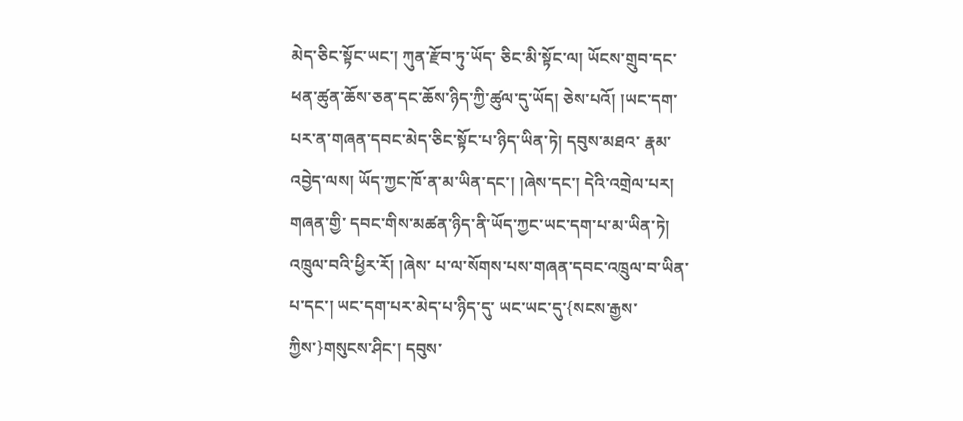མེད་ཅིང་སྟོང་ཡང་། ཀུན་རྫོབ་ཏུ་ཡོད་ ཅིང་མི་སྟོང་ལ། ཡོངས་གྲུབ་དང་ཕན་ཚུན་ཆོས་ཅན་དང་ཆོས་ཉིད་ཀྱི་ཚུལ་དུ་ཡོད། ཅེས་པའོ། །ཡང་དག་པར་ན་གཞན་དབང་མེད་ཅིང་སྟོང་པ་ཉིད་ཡིན་ཏེ། དབུས་མཐའ་ རྣམ་འབྱེད་ལས། ཡོད་ཀྱང་ཁོ་ན་མ་ཡིན་དང་། །ཞེས་དང་། དེའི་འགྲེལ་པར། གཞན་གྱི་ དབང་གིས་མཚན་ཉིད་ནི་ཡོད་ཀྱང་ཡང་དག་པ་མ་ཡིན་ཏེ། འཁྲུལ་བའི་ཕྱིར་རོ། །ཞེས་ པ་ལ་སོགས་པས་གཞན་དབང་འཁྲུལ་བ་ཡིན་པ་དང་། ཡང་དག་པར་མེད་པ་ཉིད་དུ་ ཡང་ཡང་དུ་{སངས་རྒྱས་ཀྱིས་}གསུངས་ཤིང་། དབུས་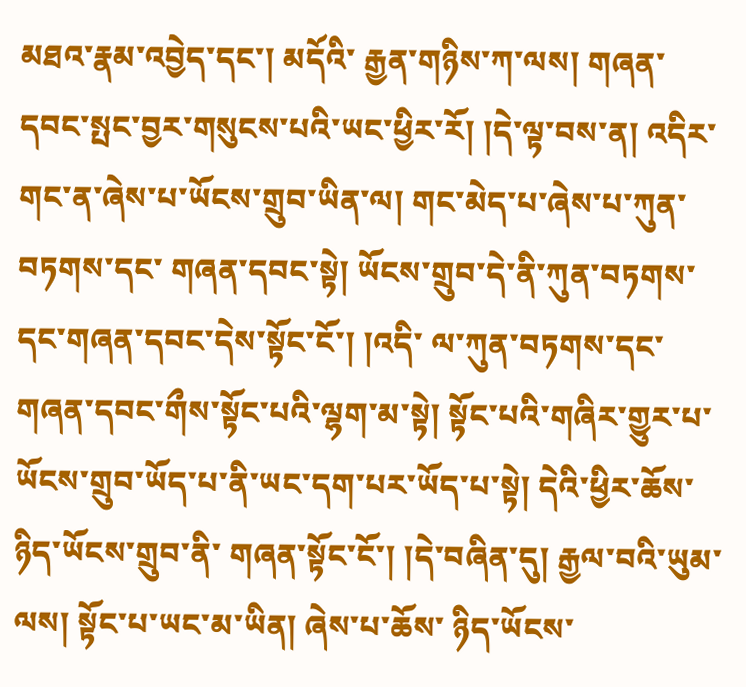མཐའ་རྣམ་འབྱེད་དང་། མདོའི་ རྒྱན་གཉིས་ཀ་ལས། གཞན་དབང་སྤང་བྱར་གསུངས་པའི་ཡང་ཕྱིར་རོ། །དེ་ལྟ་བས་ན། འདིར་གང་ན་ཞེས་པ་ཡོངས་གྲུབ་ཡིན་ལ། གང་མེད་པ་ཞེས་པ་ཀུན་བཏགས་དང་ གཞན་དབང་སྟེ། ཡོངས་གྲུབ་དེ་ནི་ཀུན་བཏགས་དང་གཞན་དབང་དེས་སྟོང་ངོ་། །འདི་ ལ་ཀུན་བཏགས་དང་གཞན་དབང་གྀས་སྟོང་པའི་ལྷག་མ་སྟེ། སྟོང་པའི་གཞིར་གྱུར་པ་ ཡོངས་གྲུབ་ཡོད་པ་ནི་ཡང་དག་པར་ཡོད་པ་སྟེ། དེའི་ཕྱིར་ཆོས་ཉིད་ཡོངས་གྲུབ་ནི་ གཞན་སྟོང་ངོ་། །དེ་བཞིན་དུ། རྒྱལ་བའི་ཡུམ་ལས། སྟོང་པ་ཡང་མ་ཡིན། ཞེས་པ་ཆོས་ ཉིད་ཡོངས་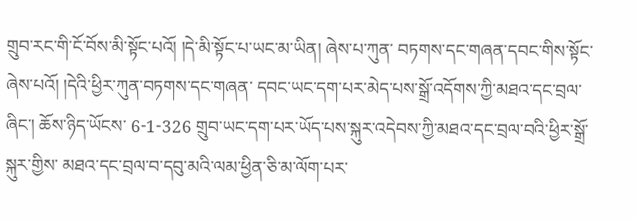གྲུབ་རང་གི་ངོ་བོས་མི་སྟོང་པའོ། །དེ་མི་སྟོང་པ་ཡང་མ་ཡིན། ཞེས་པ་ཀུན་ བཏགས་དང་གཞན་དབང་གིས་སྟོང་ཞེས་པའོ། །དེའི་ཕྱིར་ཀུན་བཏགས་དང་གཞན་ དབང་ཡང་དག་པར་མེད་པས་སྒྲོ་འདོགས་ཀྱི་མཐའ་དང་བྲལ་ཞིང་། ཆོས་ཉིད་ཡོངས་ 6-1-326 གྲུབ་ཡང་དག་པར་ཡོད་པས་སྐུར་འདེབས་ཀྱི་མཐའ་དང་བྲལ་བའི་ཕྱིར་སྒྲོ་སྐུར་གྱིས་ མཐའ་དང་བྲལ་བ་དབུ་མའི་ལམ་ཕྱིན་ཅི་མ་ལོག་པར་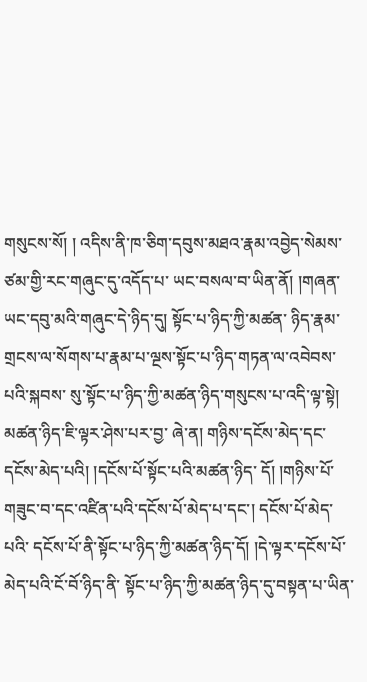གསུངས་སོ། ། འདིས་ནི་ཁ་ཅིག་དབུས་མཐའ་རྣམ་འབྱེད་སེམས་ཙམ་གྱི་རང་གཞུང་དུ་འདོད་པ་ ཡང་བསལ་བ་ཡིན་ནོ། །གཞན་ཡང་དབུ་མའི་གཞུང་དེ་ཉིད་དུ། སྟོང་པ་ཉིད་ཀྱི་མཚན་ ཉིད་རྣམ་གྲངས་ལ་སོགས་པ་རྣམ་པ་ལྔས་སྟོང་པ་ཉིད་གཏན་ལ་འབེབས་པའི་སྐབས་ སུ་སྟོང་པ་ཉིད་ཀྱི་མཚན་ཉིད་གསུངས་པ་འདི་ལྟ་སྟེ། མཚན་ཉིད་ཇི་ལྟར་ཤེས་པར་བྱ་ ཞེ་ན། གཉིས་དངོས་མེད་དང་དངོས་མེད་པའི། །དངོས་པོ་སྟོང་པའི་མཚན་ཉིད་ དོ། །གཉིས་པོ་གཟུང་བ་དང་འཛིན་པའི་དངོས་པོ་མེད་པ་དང་། དངོས་པོ་མེད་པའི་ དངོས་པོ་ནི་སྟོང་པ་ཉིད་ཀྱི་མཚན་ཉིད་དོ། །དེ་ལྟར་དངོས་པོ་མེད་པའི་ངོ་བོ་ཉིད་ནི་ སྟོང་པ་ཉིད་ཀྱི་མཚན་ཉིད་དུ་བསྟན་པ་ཡིན་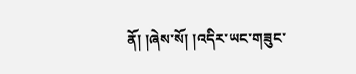ནོ། །ཞེས་སོ། །འདིར་ཡང་གཟུང་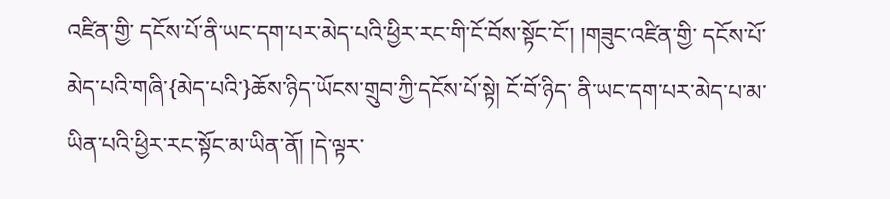འཛིན་གྱི་ དངོས་པོ་ནི་ཡང་དག་པར་མེད་པའི་ཕྱིར་རང་གི་ངོ་བོས་སྟོང་ངོ་། །གཟུང་འཛིན་གྱི་ དངོས་པོ་མེད་པའི་གཞི་{མེད་པའི་}ཆོས་ཉིད་ཡོངས་གྲུབ་ཀྱི་དངོས་པོ་སྟེ། ངོ་བོ་ཉིད་ ནི་ཡང་དག་པར་མེད་པ་མ་ཡིན་པའི་ཕྱིར་རང་སྟོང་མ་ཡིན་ནོ། །དེ་ལྟར་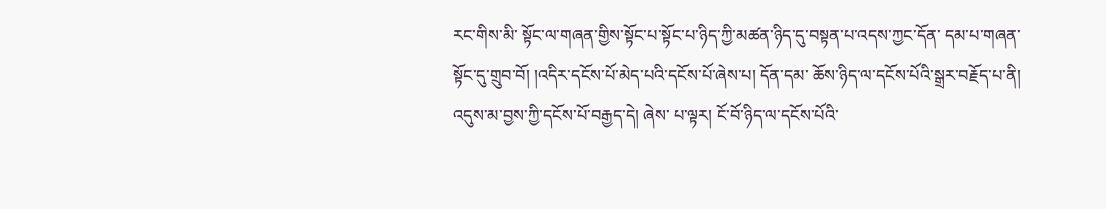རང་གིས་མི་ སྟོང་ལ་གཞན་གྱིས་སྟོང་པ་སྟོང་པ་ཉིད་ཀྱི་མཚན་ཉིད་དུ་བསྟན་པ་འདས་ཀྱང་དོན་ དམ་པ་གཞན་སྟོང་དུ་གྲུབ་བོ། །འདིར་དངོས་པོ་མེད་པའི་དངོས་པོ་ཞེས་པ། དོན་དམ་ ཆོས་ཉིད་ལ་དངོས་པོའི་སྒྲར་བརྗོད་པ་ནི། འདུས་མ་བྱས་ཀྱི་དངོས་པོ་བརྒྱད་དེ། ཞེས་ པ་ལྟར། ངོ་བོ་ཉིད་ལ་དངོས་པོའི་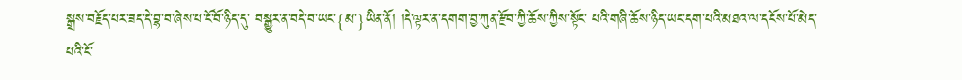སྒྲས་བརྗོད་པར་ཟད་དེ་བྷ་བ་ཞེས་པ་ངོ་བོ་ཉིད་དུ་ བསྒྱུར་ན་བདེ་བ་ཡང་{མ་}ཡིན་ནོ། །དེ་ལྟར་ན་དགག་བྱ་ཀུན་རྫོབ་ཀྱི་ཆོས་ཀྱིས་སྟོང་ པའི་གཞི་ཆོས་ཉིད་ཡང་དག་པའི་མཐའ་ལ་དངོས་པོ་མེད་པའི་ངོ་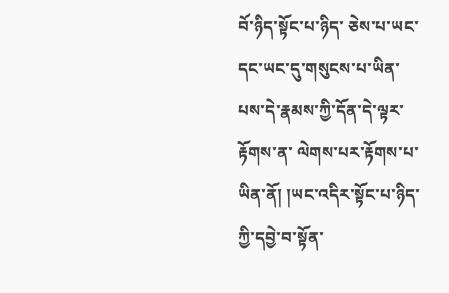བོ་ཉིད་སྟོང་པ་ཉིད་ ཅེས་པ་ཡང་དང་ཡང་དུ་གསུངས་པ་ཡིན་པས་དེ་རྣམས་ཀྱི་དོན་དེ་ལྟར་རྟོགས་ན་ ལེགས་པར་རྟོགས་པ་ཡིན་ནོ། །ཡང་འདིར་སྟོང་པ་ཉིད་ཀྱི་དབྱེ་བ་སྟོན་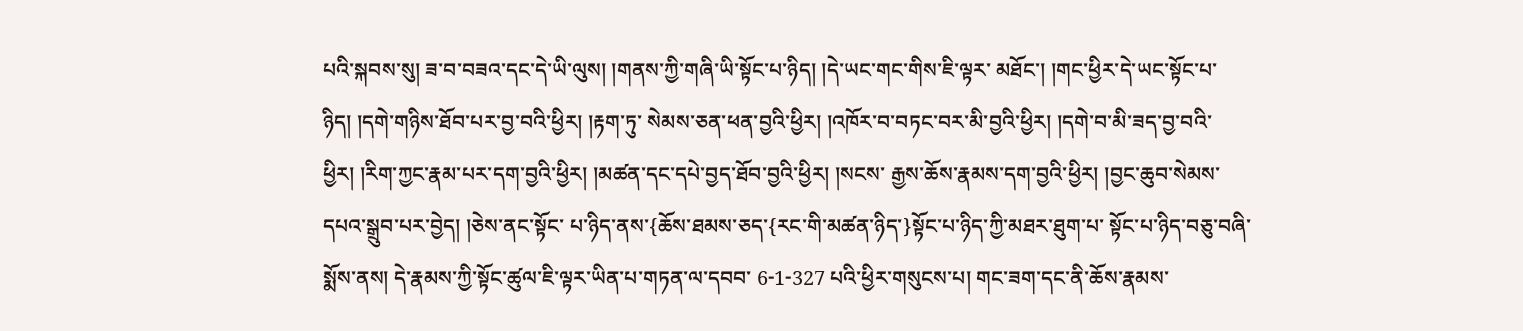པའི་སྐབས་སུ། ཟ་བ་བཟའ་དང་དེ་ཡི་ལུས། །གནས་ཀྱི་གཞི་ཡི་སྟོང་པ་ཉིད། །དེ་ཡང་གང་གིས་ཇི་ལྟར་ མཐོང་། །གང་ཕྱིར་དེ་ཡང་སྟོང་པ་ཉིད། །དགེ་གཉིས་ཐོབ་པར་བྱ་བའི་ཕྱིར། །རྟག་ཏུ་ སེམས་ཅན་ཕན་བྱའི་ཕྱིར། །འཁོར་བ་བཏང་བར་མི་བྱའི་ཕྱིར། །དགེ་བ་མི་ཟད་བྱ་བའི་ ཕྱིར། །རིག་ཀྱང་རྣམ་པར་དག་བྱའི་ཕྱིར། །མཚན་དང་དཔེ་བྱད་ཐོབ་བྱའི་ཕྱིར། །སངས་ རྒྱས་ཆོས་རྣམས་དག་བྱའི་ཕྱིར། །བྱང་ཆུབ་སེམས་དཔའ་སྒྲུབ་པར་བྱེད། །ཅེས་ནང་སྟོང་ པ་ཉིད་ནས་{ཆོས་ཐམས་ཅད་{རང་གི་མཚན་ཉིད་}སྟོང་པ་ཉིད་ཀྱི་མཐར་ཐུག་པ་ སྟོང་པ་ཉིད་བཅུ་བཞི་སྨོས་ནས། དེ་རྣམས་ཀྱི་སྟོང་ཚུལ་ཇི་ལྟར་ཡིན་པ་གཏན་ལ་དབབ་ 6-1-327 པའི་ཕྱིར་གསུངས་པ། གང་ཟག་དང་ནི་ཆོས་རྣམས་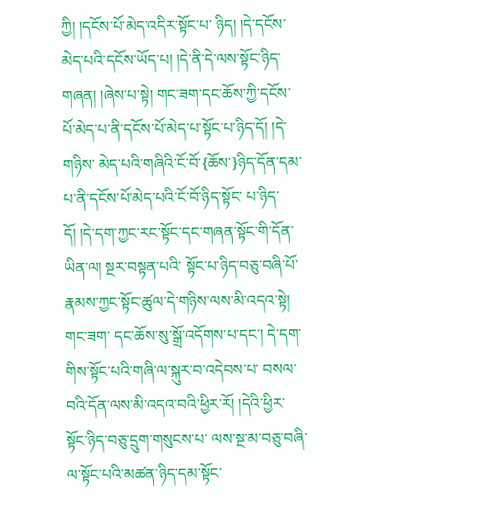ཀྱི། །དངོས་པོ་མེད་འདིར་སྟོང་པ་ ཉིད། །དེ་དངོས་མེད་པའི་དངོས་ཡོད་པ། །དེ་ནི་དེ་ལས་སྟོང་ཉིད་གཞན། །ཞེས་པ་སྟེ། གང་ཟག་དང་ཆོས་ཀྱི་དངོས་པོ་མེད་པ་ནི་དངོས་པོ་མེད་པ་སྟོང་པ་ཉིད་དོ། །དེ་གཉིས་ མེད་པའི་གཞིའི་ངོ་བོ་{ཆོས་}ཉིད་དོན་དམ་པ་ནི་དངོས་པོ་མེད་པའི་ངོ་བོ་ཉིད་སྟོང་ པ་ཉིད་དོ། །དེ་དག་ཀྱང་རང་སྟོང་དང་གཞན་སྟོང་གི་དོན་ཡིན་ལ། སྔར་བསྟན་པའི་ སྟོང་པ་ཉིད་བཅུ་བཞི་པོ་རྣམས་ཀྱང་སྟོང་ཚུལ་དེ་གཉིས་ལས་མི་འདའ་སྟེ། གང་ཟག་ དང་ཆོས་སུ་སྒྲོ་འདོགས་པ་དང་། དེ་དག་གིས་སྟོང་པའི་གཞི་ལ་སྐུར་བ་འདེབས་པ་ བསལ་བའི་དོན་ལས་མི་འདའ་བའི་ཕྱིར་རོ། །དེའི་ཕྱིར་སྟོང་ཉིད་བཅུ་དྲུག་གསུངས་པ་ ལས་སྔ་མ་བཅུ་བཞི་ལ་སྟོང་པའི་མཚན་ཉིད་དམ་སྟོང་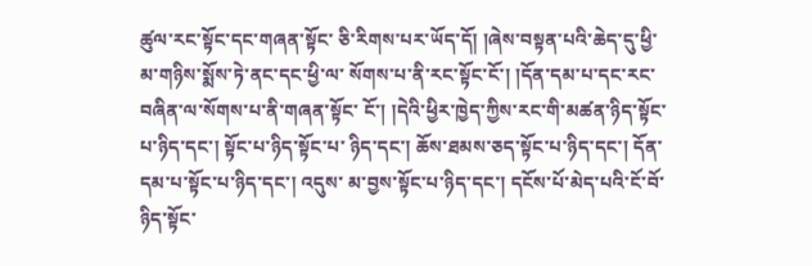ཚུལ་རང་སྟོང་དང་གཞན་སྟོང་ ཅི་རིགས་པར་ཡོད་དོ། །ཞེས་བསྟན་པའི་ཆེད་དུ་ཕྱི་མ་གཉིས་སྨོས་ཏེ་ནང་དང་ཕྱི་ལ་ སོགས་པ་ནི་རང་སྟོང་ངོ་། །དོན་དམ་པ་དང་རང་བཞིན་ལ་སོགས་པ་ནི་གཞན་སྟོང་ ངོ་། །དེའི་ཕྱིར་ཁྱེད་ཀྱིས་རང་གི་མཚན་ཉིད་སྟོང་པ་ཉིད་དང་། སྟོང་པ་ཉིད་སྟོང་པ་ ཉིད་དང་། ཆོས་ཐམས་ཅད་སྟོང་པ་ཉིད་དང་། དོན་དམ་པ་སྟོང་པ་ཉིད་དང་། འདུས་ མ་བྱས་སྟོང་པ་ཉིད་དང་། དངོས་པོ་མེད་པའི་ངོ་བོ་ཉིད་སྟོང་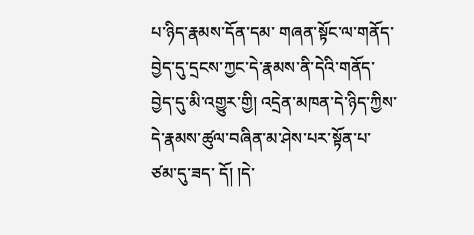པ་ཉིད་རྣམས་དོན་དམ་ གཞན་སྟོང་ལ་གནོད་བྱེད་དུ་དྲངས་ཀྱང་དེ་རྣམས་ནི་དེའི་གནོད་བྱེད་དུ་མི་འགྱུར་གྱི། འདྲེན་མཁན་དེ་ཉིད་ཀྱིས་དེ་རྣམས་ཚུལ་བཞིན་མ་ཤེས་པར་སྟོན་པ་ཙམ་དུ་ཟད་ དོ། །དེ་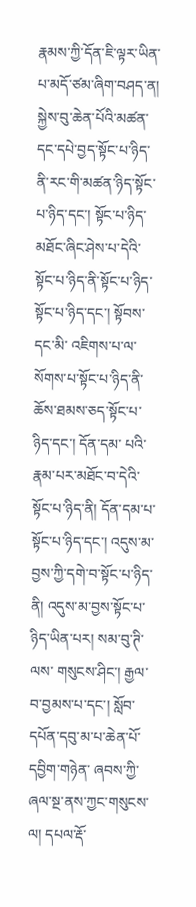རྣམས་ཀྱི་དོན་ཇི་ལྟར་ཡིན་པ་མདོ་ཙམ་ཞིག་བཤད་ན། སྐྱེས་བུ་ཆེན་པོའི་མཚན་ དང་དཔེ་བྱད་སྟོང་པ་ཉིད་ནི་རང་གི་མཚན་ཉིད་སྟོང་པ་ཉིད་དང་། སྟོང་པ་ཉིད་ མཐོང་ཞིང་ཤེས་པ་དེའི་སྟོང་པ་ཉིད་ནི་སྟོང་པ་ཉིད་སྟོང་པ་ཉིད་དང་། སྟོབས་དང་མི་ འཇིགས་པ་ལ་སོགས་པ་སྟོང་པ་ཉིད་ནི་ཆོས་ཐམས་ཅད་སྟོང་པ་ཉིད་དང་། དོན་དམ་ པའི་རྣམ་པར་མཐོང་བ་དེའི་སྟོང་པ་ཉིད་ནི། དོན་དམ་པ་སྟོང་པ་ཉིད་དང་། འདུས་མ་ བྱས་ཀྱི་དགེ་བ་སྟོང་པ་ཉིད་ནི། འདུས་མ་བྱས་སྟོང་པ་ཉིད་ཡིན་པར། སམ་བུ་ཊི་ལས་ གསུངས་ཤིང་། རྒྱལ་བ་བྱམས་པ་དང་། སློབ་དཔོན་དབུ་མ་པ་ཆེན་པོ་དབྱིག་གཉེན་ ཞབས་ཀྱི་ཞལ་སྔ་ནས་ཀྱང་གསུངས་ལ། དཔལ་རྡོ་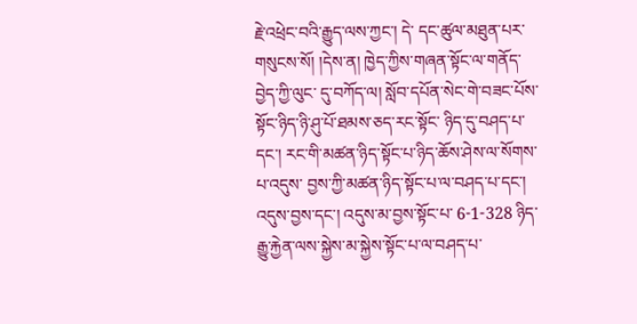རྗེ་འཕྲེང་བའི་རྒྱུད་ལས་ཀྱང་། དེ་ དང་ཚུལ་མཐུན་པར་གསུངས་སོ། །དེས་ན། ཁྱེད་ཀྱིས་གཞན་སྟོང་ལ་གནོད་བྱེད་ཀྱི་ལུང་ དུ་བཀོད་ལ། སློབ་དཔོན་སེང་གེ་བཟང་པོས་སྟོང་ཉིད་ཉི་ཤུ་པོ་ཐམས་ཅད་རང་སྟོང་ ཉིད་དུ་བཤད་པ་དང་། རང་གི་མཚན་ཉིད་སྟོང་པ་ཉིད་ཆོས་ཤེས་ལ་སོགས་པ་འདུས་ བྱས་ཀྱི་མཚན་ཉིད་སྟོང་པ་ལ་བཤད་པ་དང་། འདུས་བྱས་དང་། འདུས་མ་བྱས་སྟོང་པ་ 6-1-328 ཉིད་རྒྱུ་རྐྱེན་ལས་སྐྱེས་མ་སྐྱེས་སྟོང་པ་ལ་བཤད་པ་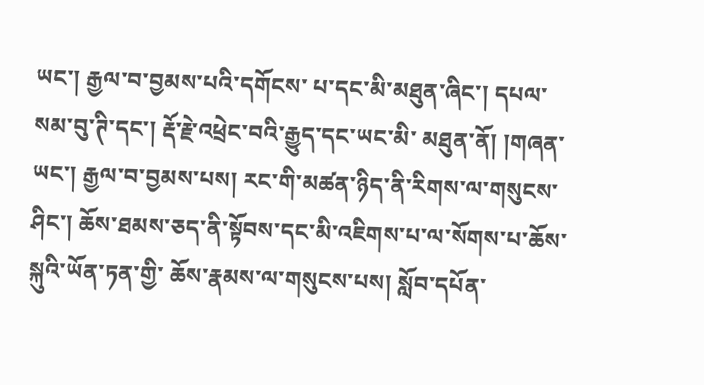ཡང་། རྒྱལ་བ་བྱམས་པའི་དགོངས་ པ་དང་མི་མཐུན་ཞིང་། དཔལ་སམ་བུ་ཊི་དང་། རྡོ་རྗེ་འཕྲེང་བའི་རྒྱུད་དང་ཡང་མི་ མཐུན་ནོ། །གཞན་ཡང་། རྒྱལ་བ་བྱམས་པས། རང་གི་མཚན་ཉིད་ནི་རིགས་ལ་གསུངས་ ཤིང་། ཆོས་ཐམས་ཅད་ནི་སྟོབས་དང་མི་འཇིགས་པ་ལ་སོགས་པ་ཆོས་སྐུའི་ཡོན་ཏན་གྱི་ ཆོས་རྣམས་ལ་གསུངས་པས། སློབ་དཔོན་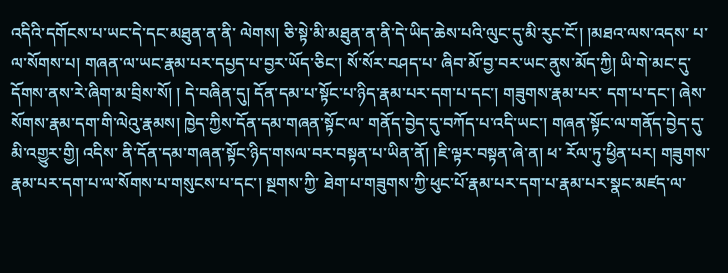འདིའི་དགོངས་པ་ཡང་དེ་དང་མཐུན་ན་ནི་ ལེགས། ཅི་སྟེ་མི་མཐུན་ན་ནི་དེ་ཡིད་ཆེས་པའི་ལུང་དུ་མི་རུང་ངོ་། །མཐའ་ལས་འདས་ པ་ལ་སོགས་པ། གཞན་ལ་ཡང་རྣམ་པར་དཔྱད་པ་བྱར་ཡོད་ཅིང་། སོ་སོར་བཤད་པ་ ཞིབ་མོ་བྱ་བར་ཡང་ནུས་མོད་ཀྱི། ཡི་གེ་མང་དུ་དོགས་ནས་རེ་ཞིག་མ་བྲིས་སོ། ། དེ་བཞིན་དུ། དོན་དམ་པ་སྟོང་པ་ཉིད་རྣམ་པར་དག་པ་དང་། གཟུགས་རྣམ་པར་ དག་པ་དང་། ཞེས་སོགས་རྣམ་དག་གི་ལེའུ་རྣམས། ཁྱེད་ཀྱིས་དོན་དམ་གཞན་སྟོང་ལ་ གནོད་བྱེད་དུ་བཀོད་པ་འདི་ཡང་། གཞན་སྟོང་ལ་གནོད་བྱེད་དུ་མི་འགྱུར་གྱི། འདིས་ ནི་དོན་དམ་གཞན་སྟོང་ཉིད་གསལ་བར་བསྟན་པ་ཡིན་ནོ། །ཇི་ལྟར་བསྟན་ཞེ་ན། ཕ་ རོལ་ཏུ་ཕྱིན་པར། གཟུགས་རྣམ་པར་དག་པ་ལ་སོགས་པ་གསུངས་པ་དང་། སྔགས་ཀྱི་ ཐེག་པ་གཟུགས་ཀྱི་ཕུང་པོ་རྣམ་པར་དག་པ་རྣམ་པར་སྣང་མཛད་ལ་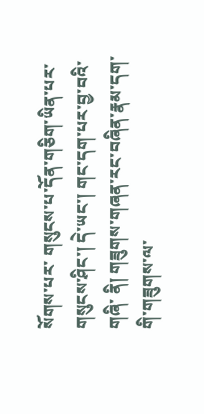སོགས་པར་ གསུངས་པ་དོན་གཅིག་ཡིན་པར་གསུངས་ཤིང་། དེ་ཡང་། གང་དག་པར་བྱ་བའི་གཞི་ ནི། གཟུགས་གཞན་རང་བཞིན་རྣམ་དག་གི་གཟུགས་ལ་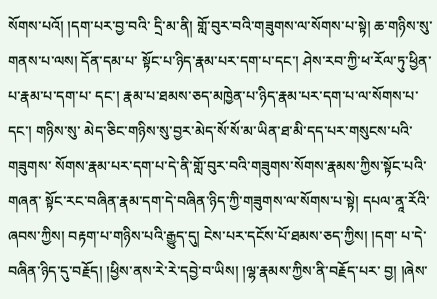སོགས་པའོ། །དག་པར་བྱ་བའི་ དྲི་མ་ནི། གློ་བུར་བའི་གཟུགས་ལ་སོགས་པ་སྟེ། ཆ་གཉིས་སུ་གནས་པ་ལས། དོན་དམ་པ་ སྟོང་པ་ཉིད་རྣམ་པར་དག་པ་དང་། ཤེས་རབ་ཀྱི་ཕ་རོལ་ཏུ་ཕྱིན་པ་རྣམ་པ་དག་པ་ དང་། རྣམ་པ་ཐམས་ཅད་མཁྱེན་པ་ཉིད་རྣམ་པར་དག་པ་ལ་སོགས་པ་དང་། གཉིས་སུ་ མེད་ཅིང་གཉིས་སུ་བྱར་མེད་སོ་སོ་མ་ཡིན་ཐ་མི་དད་པར་གསུངས་པའི་གཟུགས་ སོགས་རྣམ་པར་དག་པ་དེ་ནི་གློ་བུར་བའི་གཟུགས་སོགས་རྣམས་ཀྱིས་སྟོང་པའི་གཞན་ སྟོང་རང་བཞིན་རྣམ་དག་དེ་བཞིན་ཉིད་ཀྱི་གཟུགས་ལ་སོགས་པ་སྟེ། དཔལ་ནཱ་རོའི་ ཞབས་ཀྱིས། བརྟག་པ་གཉིས་པའི་རྒྱུད་དུ། ངེས་པར་དངོས་པོ་ཐམས་ཅད་ཀྱིས། །དག་ པ་དེ་བཞིན་ཉིད་དུ་བརྗོད། །ཕྱིས་ནས་རེ་རེ་དབྱེ་བ་ཡིས། །ལྷ་རྣམས་ཀྱིས་ནི་བརྗོད་པར་ བྱ། །ཞེས་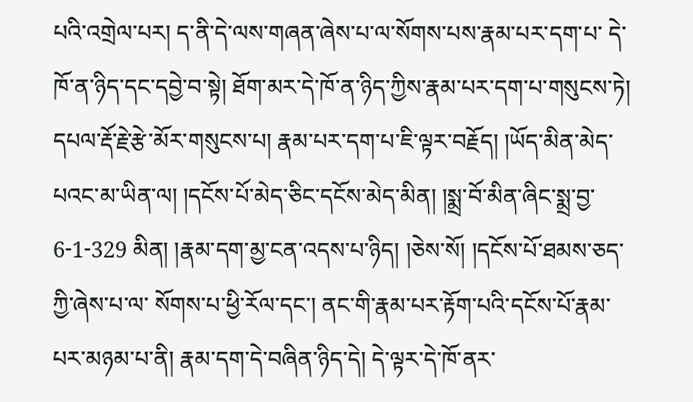པའི་འགྲེལ་པར། ད་ནི་དེ་ལས་གཞན་ཞེས་པ་ལ་སོགས་པས་རྣམ་པར་དག་པ་ དེ་ཁོ་ན་ཉིད་དང་དབྱེ་བ་སྟེ། ཐོག་མར་དེ་ཁོ་ན་ཉིད་ཀྱིས་རྣམ་པར་དག་པ་གསུངས་ཏེ། དཔལ་རྡོ་རྗེ་རྩེ་མོར་གསུངས་པ། རྣམ་པར་དག་པ་ཇི་ལྟར་བརྗོད། །ཡོད་མིན་མེད་ པའང་མ་ཡིན་ལ། །དངོས་པོ་མེད་ཅིང་དངོས་མེད་མིན། །སྨྲ་བོ་མིན་ཞིང་སྨྲ་བྱ་ 6-1-329 མིན། །རྣམ་དག་མྱ་ངན་འདས་པ་ཉིད། །ཅེས་སོ། །དངོས་པོ་ཐམས་ཅད་ཀྱི་ཞེས་པ་ལ་ སོགས་པ་ཕྱི་རོལ་དང་། ནང་གི་རྣམ་པར་རྟོག་པའི་དངོས་པོ་རྣམ་པར་མཉམ་པ་ནི། རྣམ་དག་དེ་བཞིན་ཉིད་དེ། དེ་ལྟར་དེ་ཁོ་ནར་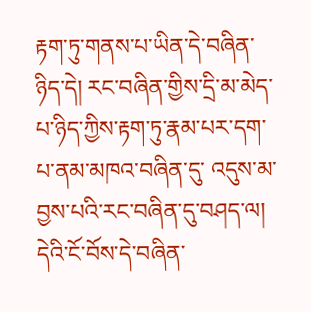རྟག་ཏུ་གནས་པ་ཡིན་དེ་བཞིན་ཉིད་དེ། རང་བཞིན་གྱིས་དྲི་མ་མེད་པ་ཉིད་ཀྱིས་རྟག་ཏུ་རྣམ་པར་དག་པ་ནམ་མཁའ་བཞིན་དུ་ འདུས་མ་བྱས་པའི་རང་བཞིན་དུ་བཤད་ལ། དེའི་ངོ་བོས་དེ་བཞིན་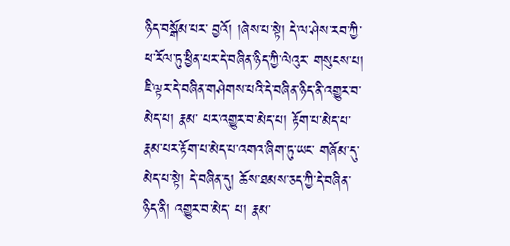ཉིད་བསྒོམ་པར་ བྱའོ། །ཞེས་པ་སྟེ། དེ་ལ་ཤེས་རབ་ཀྱི་ཕ་རོལ་ཏུ་ཕྱིན་པར་དེ་བཞིན་ཉིད་ཀྱི་ལེའུར་ གསུངས་པ། ཇི་ལྟར་དེ་བཞིན་གཤེགས་པའི་དེ་བཞིན་ཉིད་ནི་འགྱུར་བ་མེད་པ། རྣམ་ པར་འགྱུར་བ་མེད་པ། རྟོག་པ་མེད་པ་རྣམ་པར་རྟོག་པ་མེད་པ་འགའ་ཞིག་ཏུ་ཡང་ གཞོམ་དུ་མེད་པ་སྟེ། དེ་བཞིན་དུ། ཆོས་ཐམས་ཅད་ཀྱི་དེ་བཞིན་ཉིད་ནི། འགྱུར་བ་མེད་ པ། རྣམ་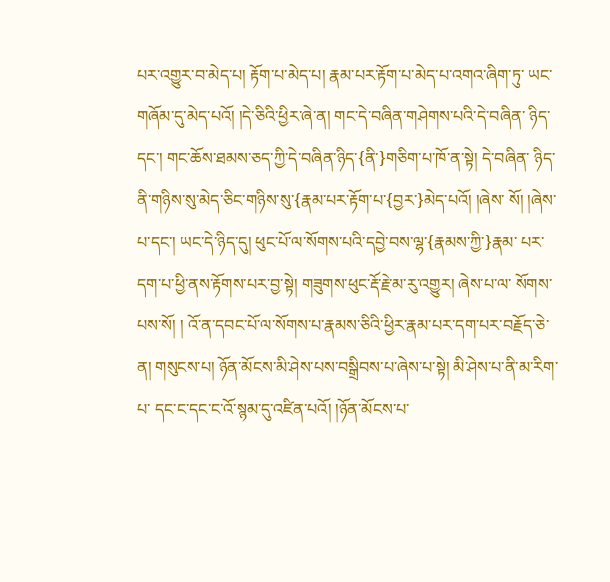པར་འགྱུར་བ་མེད་པ། རྟོག་པ་མེད་པ། རྣམ་པར་རྟོག་པ་མེད་པ་འགའ་ཞིག་ཏུ་ ཡང་གཞོམ་དུ་མེད་པའོ། །དེ་ཅིའི་ཕྱིར་ཞེ་ན། གང་དེ་བཞིན་གཤེགས་པའི་དེ་བཞིན་ ཉིད་དང་། གང་ཆོས་ཐམས་ཅད་ཀྱི་དེ་བཞིན་ཉིད་{ནི་}གཅིག་པ་ཁོ་ན་སྟེ། དེ་བཞིན་ ཉིད་ནི་གཉིས་སུ་མེད་ཅིང་གཉིས་སུ་{རྣམ་པར་རྟོག་པ་{བྱར་}མེད་པའོ། །ཞེས་ སོ། །ཞེས་པ་དང་། ཡང་དེ་ཉིད་དུ། ཕུང་པོ་ལ་སོགས་པའི་དབྱེ་བས་ལྷ་{རྣམས་ཀྱི་}རྣམ་ པར་དག་པ་ཕྱི་ནས་རྟོགས་པར་བྱ་སྟེ། གཟུགས་ཕུང་རྡོ་རྗེ་མ་རུ་འགྱུར། ཞེས་པ་ལ་ སོགས་པས་སོ། ། འོ་ན་དབང་པོ་ལ་སོགས་པ་རྣམས་ཅིའི་ཕྱིར་རྣམ་པར་དག་པར་བརྗོད་ཅེ་ན། གསུངས་པ། ཉོན་མོངས་མི་ཤེས་པས་བསྒྲིབས་པ་ཞེས་པ་སྟེ། མི་ཤེས་པ་ནི་མ་རིག་པ་ དང་ང་དང་ང་འོ་སྙམ་དུ་འཛིན་པའོ། །ཉོན་མོངས་པ་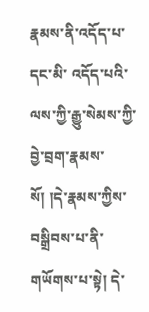རྣམས་ནི་འདོད་པ་དང་མི་ འདོད་པའི་ལས་ཀྱི་རྒྱུ་སེམས་ཀྱི་བྱེ་བྲག་རྣམས་སོ། །དེ་རྣམས་ཀྱིས་བསྒྲིབས་པ་ནི་ གཡོགས་པ་སྟེ། དེ་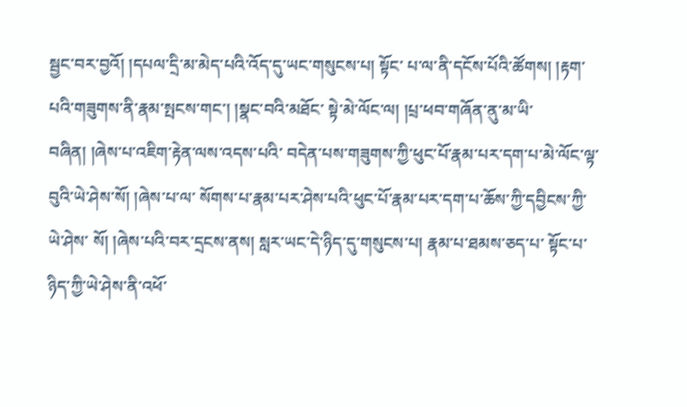སྦྱང་བར་བྱའོ། །དཔལ་དྲི་མ་མེད་པའི་འོད་དུ་ཡང་གསུངས་པ། སྟོང་ པ་ལ་ནི་དངོས་པོའི་ཚོགས། །རྟག་པའི་གཟུགས་ནི་རྣམ་སྤངས་གང་། །སྣང་བའི་མཐོང་ སྟེ་མེ་ལོང་ལ། །པྲ་ཕབ་གཞོན་ནུ་མ་ཡི་བཞིན། །ཞེས་པ་འཇིག་རྟེན་ལས་འདས་པའི་ བདེན་པས་གཟུགས་ཀྱི་ཕུང་པོ་རྣམ་པར་དག་པ་མེ་ལོང་ལྟ་བུའི་ཡེ་ཤེས་སོ། །ཞེས་པ་ལ་ སོགས་པ་རྣམ་པར་ཤེས་པའི་ཕུང་པོ་རྣམ་པར་དག་པ་ཆོས་ཀྱི་དབྱིངས་ཀྱི་ཡེ་ཤེས་ སོ། །ཞེས་པའི་བར་དྲངས་ནས། སླར་ཡང་དེ་ཉིད་དུ་གསུངས་པ། རྣམ་པ་ཐམས་ཅད་པ་ སྟོང་པ་ཉིད་ཀྱི་ཡེ་ཤེས་ནི་འཕོ་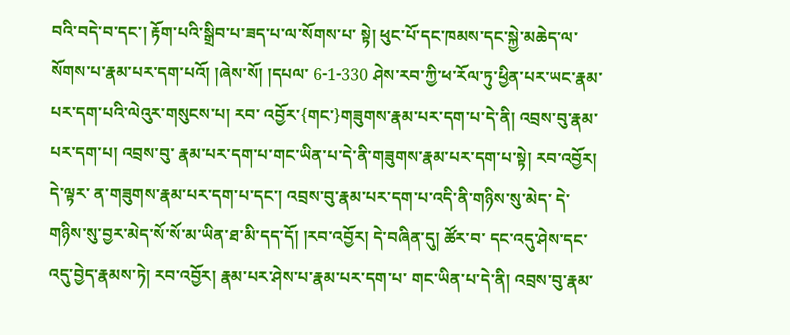བའི་བདེ་བ་དང་། རྟོག་པའི་སྒྲིབ་པ་ཟད་པ་ལ་སོགས་པ་ སྟེ། ཕུང་པོ་དང་ཁམས་དང་སྐྱེ་མཆེད་ལ་སོགས་པ་རྣམ་པར་དག་པའོ། །ཞེས་སོ། །དཔལ་ 6-1-330 ཤེས་རབ་ཀྱི་ཕ་རོལ་ཏུ་ཕྱིན་པར་ཡང་རྣམ་པར་དག་པའི་ལེའུར་གསུངས་པ། རབ་ འབྱོར་{གང་}གཟུགས་རྣམ་པར་དག་པ་དེ་ནི། འབྲས་བུ་རྣམ་པར་དག་པ། འབྲས་བུ་ རྣམ་པར་དག་པ་གང་ཡིན་པ་དེ་ནི་གཟུགས་རྣམ་པར་དག་པ་སྟེ། རབ་འབྱོར། དེ་ལྟར་ ན་གཟུགས་རྣམ་པར་དག་པ་དང་། འབྲས་བུ་རྣམ་པར་དག་པ་འདི་ནི་གཉིས་སུ་མེད་ དེ་གཉིས་སུ་བྱར་མེད་སོ་སོ་མ་ཡིན་ཐ་མི་དད་དོ། །རབ་འབྱོར། དེ་བཞིན་དུ། ཚོར་བ་ དང་འདུ་ཤེས་དང་འདུ་བྱེད་རྣམས་ཏེ། རབ་འབྱོར། རྣམ་པར་ཤེས་པ་རྣམ་པར་དག་པ་ གང་ཡིན་པ་དེ་ནི། འབྲས་བུ་རྣམ་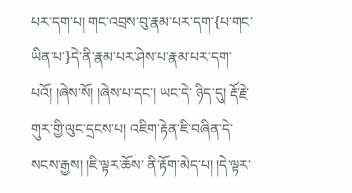པར་དག་པ། གང་འབྲས་བུ་རྣམ་པར་དག་{པ་གང་ ཡིན་པ་}དེ་ནི་རྣམ་པར་ཤེས་པ་རྣམ་པར་དག་པའོ། །ཞེས་སོ། །ཞེས་པ་དང་། ཡང་དེ་ ཉིད་དུ། རྡོ་རྗེ་གུར་གྱི་ལུང་དྲངས་པ། འཇིག་རྟེན་ཇི་བཞིན་དེ་སངས་རྒྱས། །ཇི་ལྟར་ཆོས་ ནི་རྟོག་མེད་པ། །དེ་ལྟར་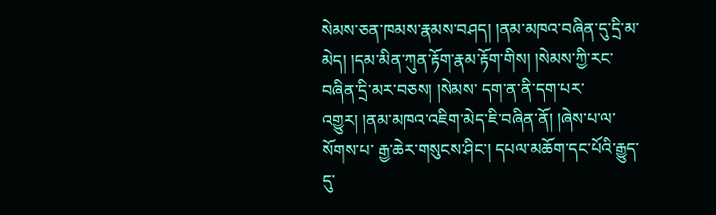སེམས་ཅན་ཁམས་རྣམས་བཤད། །ནམ་མཁའ་བཞིན་དུ་དྲི་མ་ མེད། །དམ་མིན་ཀུན་རྟོག་རྣམ་རྟོག་གིས། །སེམས་ཀྱི་རང་བཞིན་དྲི་མར་བཅས། །སེམས་ དག་ན་ནི་དག་པར་འགྱུར། །ནམ་མཁའ་འཇིག་མེད་ཇི་བཞིན་ནོ། །ཞེས་པ་ལ་སོགས་པ་ རྒྱ་ཆེར་གསུངས་ཤིང་། དཔལ་མཆོག་དང་པོའི་རྒྱུད་དུ་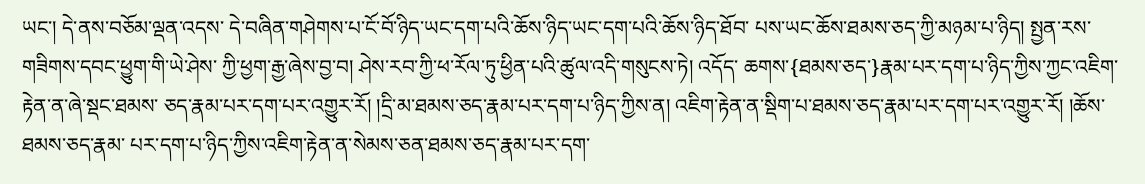ཡང་། དེ་ནས་བཅོམ་ལྡན་འདས་ དེ་བཞིན་གཤེགས་པ་ངོ་བོ་ཉིད་ཡང་དག་པའི་ཆོས་ཉིད་ཡང་དག་པའི་ཆོས་ཉིད་ཐོབ་ པས་ཡང་ཆོས་ཐམས་ཅད་ཀྱི་མཉམ་པ་ཉིད། སྤྱན་རས་གཟིགས་དབང་ཕྱུག་གི་ཡེ་ཤེས་ ཀྱི་ཕྱག་རྒྱ་ཞེས་བྱ་བ། ཤེས་རབ་ཀྱི་ཕ་རོལ་ཏུ་ཕྱིན་པའི་ཚུལ་འདི་གསུངས་ཏེ། འདོད་ ཆགས་{ཐམས་ཅད་}རྣམ་པར་དག་པ་ཉིད་ཀྱིས་ཀྱང་འཇིག་རྟེན་ན་ཞེ་སྡང་ཐམས་ ཅད་རྣམ་པར་དག་པར་འགྱུར་རོ། །དྲི་མ་ཐམས་ཅད་རྣམ་པར་དག་པ་ཉིད་ཀྱིས་ན། འཇིག་རྟེན་ན་སྡིག་པ་ཐམས་ཅད་རྣམ་པར་དག་པར་འགྱུར་རོ། །ཆོས་ཐམས་ཅད་རྣམ་ པར་དག་པ་ཉིད་ཀྱིས་འཇིག་རྟེན་ན་སེམས་ཅན་ཐམས་ཅད་རྣམ་པར་དག་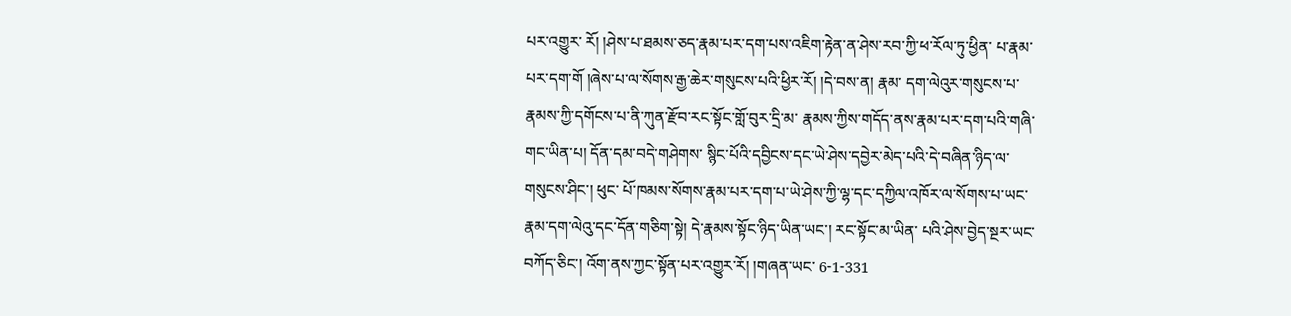པར་འགྱུར་ རོ། །ཤེས་པ་ཐམས་ཅད་རྣམ་པར་དག་པས་འཇིག་རྟེན་ན་ཤེས་རབ་ཀྱི་ཕ་རོལ་ཏུ་ཕྱིན་ པ་རྣམ་པར་དག་གོ །ཞེས་པ་ལ་སོགས་རྒྱ་ཆེར་གསུངས་པའི་ཕྱིར་རོ། །དེ་བས་ན། རྣམ་ དག་ལེའུར་གསུངས་པ་རྣམས་ཀྱི་དགོངས་པ་ནི་ཀུན་རྫོབ་རང་སྟོང་གློ་བུར་དྲི་མ་ རྣམས་ཀྱིས་གདོད་ནས་རྣམ་པར་དག་པའི་གཞི་གང་ཡིན་པ། དོན་དམ་བདེ་གཤེགས་ སྙིང་པོའི་དབྱིངས་དང་ཡེ་ཤེས་དབྱེར་མེད་པའི་དེ་བཞིན་ཉིད་ལ་གསུངས་ཤིང་། ཕུང་ པོ་ཁམས་སོགས་རྣམ་པར་དག་པ་ཡེ་ཤེས་ཀྱི་ལྷ་དང་དཀྱིལ་འཁོར་ལ་སོགས་པ་ཡང་ རྣམ་དག་ལེའུ་དང་དོན་གཅིག་སྟེ། དེ་རྣམས་སྟོང་ཉིད་ཡིན་ཡང་། རང་སྟོང་མ་ཡིན་ པའི་ཤེས་བྱེད་སྔར་ཡང་བཀོད་ཅིང་། འོག་ནས་ཀྱང་སྟོན་པར་འགྱུར་རོ། །གཞན་ཡང་ 6-1-331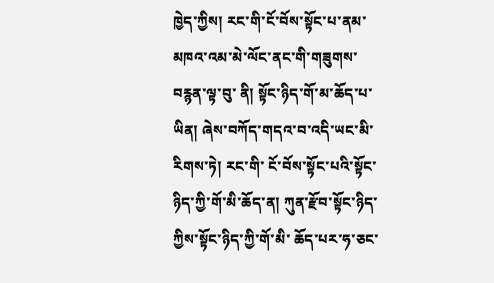ཁྱེད་ཀྱིས། རང་གི་ངོ་བོས་སྟོང་པ་ནམ་མཁའ་འམ་མེ་ལོང་ནང་གི་གཟུགས་བརྙན་ལྟ་བུ་ ནི། སྟོང་ཉིད་གོ་མ་ཆོད་པ་ཡིན། ཞེས་བཀོད་གདའ་བ་འདི་ཡང་མི་རིགས་ཏེ། རང་གི་ ངོ་བོས་སྟོང་པའི་སྟོང་ཉིད་ཀྱི་གོ་མི་ཆོད་ན། ཀུན་རྫོབ་སྟོང་ཉིད་ཀྱིས་སྟོང་ཉིད་ཀྱི་གོ་མི་ ཆོད་པར་ཧ་ཅང་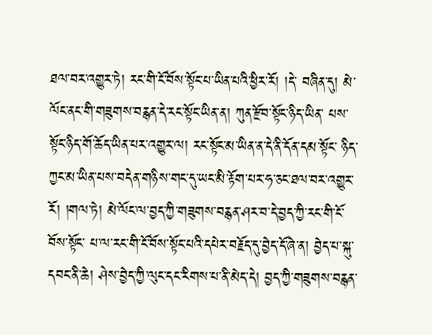ཐལ་བར་འགྱུར་ཏེ། རང་གི་ངོ་བོས་སྟོང་པ་ཡིན་པའི་ཕྱིར་རོ། །དེ་ བཞིན་དུ། མེ་ལོང་ནང་གི་གཟུགས་བརྙན་དེ་རང་སྟོང་ཡིན་ན། ཀུན་རྫོབ་སྟོང་ཉིད་ཡིན་ པས་སྟོང་ཉིད་གོ་ཆོད་ཡིན་པར་འགྱུར་ལ། རང་སྟོང་མ་ཡིན་ན་དེ་ནི་དོན་དམ་སྟོང་ ཉིད་ཀྱང་མ་ཡིན་པས་བདེན་གཉིས་གང་དུ་ཡང་མི་རྟོག་པར་ཧ་ཅང་ཐལ་བར་འགྱུར་ རོ། །གལ་ཏེ། མེ་ལོང་ལ་བྱད་ཀྱི་གཟུགས་བརྙན་ཤར་བ་དེ་བྱད་ཀྱི་རང་གི་ངོ་བོས་སྟོང་ པ་ལ་རང་གི་ངོ་བོས་སྟོང་པའི་དཔེར་བརྗོད་དུ་བྱེད་དོ་ཞེ་ན། བྱེད་པ་སྐུ་དབང་ནི་ཆེ། ཤེས་བྱེད་ཀྱི་ལུང་དང་རིགས་པ་ནི་མེད་དེ། བྱད་ཀྱི་གཟུགས་བརྙན་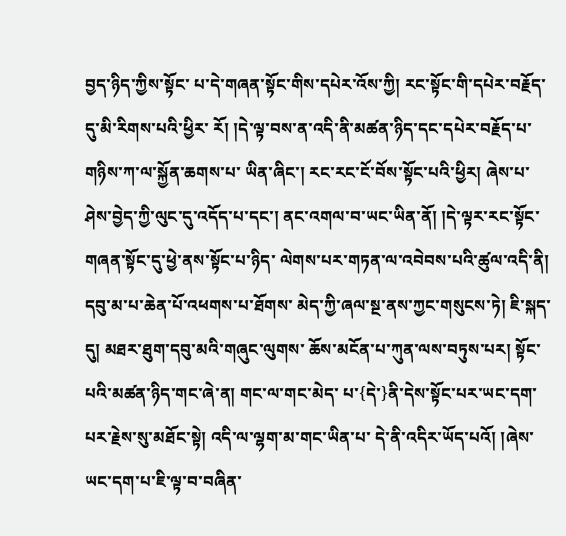བྱད་ཉིད་ཀྱིས་སྟོང་ པ་དེ་གཞན་སྟོང་གིས་དཔེར་འོས་ཀྱི། རང་སྟོང་གི་དཔེར་བརྗོད་དུ་མི་རིགས་པའི་ཕྱིར་ རོ། །དེ་ལྟ་བས་ན་འདི་ནི་མཚན་ཉིད་དང་དཔེར་བརྗོད་པ་གཉིས་ཀ་ལ་སྐྱོན་ཆགས་པ་ ཡིན་ཞིང་། རང་རང་ངོ་བོས་སྟོང་པའི་ཕྱིར། ཞེས་པ་ཤེས་བྱེད་ཀྱི་ལུང་དུ་འདོད་པ་དང་། ནང་འགལ་བ་ཡང་ཡིན་ནོ། །དེ་ལྟར་རང་སྟོང་གཞན་སྟོང་དུ་ཕྱེ་ནས་སྟོང་པ་ཉིད་ ལེགས་པར་གཏན་ལ་འབེབས་པའི་ཚུལ་འདི་ནི། དབུ་མ་པ་ཆེན་པོ་འཕགས་པ་ཐོགས་ མེད་ཀྱི་ཞལ་སྔ་ནས་ཀྱང་གསུངས་ཏེ། ཇི་སྐད་དུ། མཐར་ཐུག་དབུ་མའི་གཞུང་ལུགས་ ཆོས་མངོན་པ་ཀུན་ལས་བཏུས་པར། སྟོང་པའི་མཚན་ཉིད་གང་ཞེ་ན། གང་ལ་གང་མེད་ པ་{དེ་}ནི་དེས་སྟོང་པར་ཡང་དག་པར་རྗེས་སུ་མཐོང་སྟེ། འདི་ལ་ལྷག་མ་གང་ཡིན་པ་ དེ་ནི་འདིར་ཡོད་པའོ། །ཞེས་ཡང་དག་པ་ཇི་ལྟ་བ་བཞིན་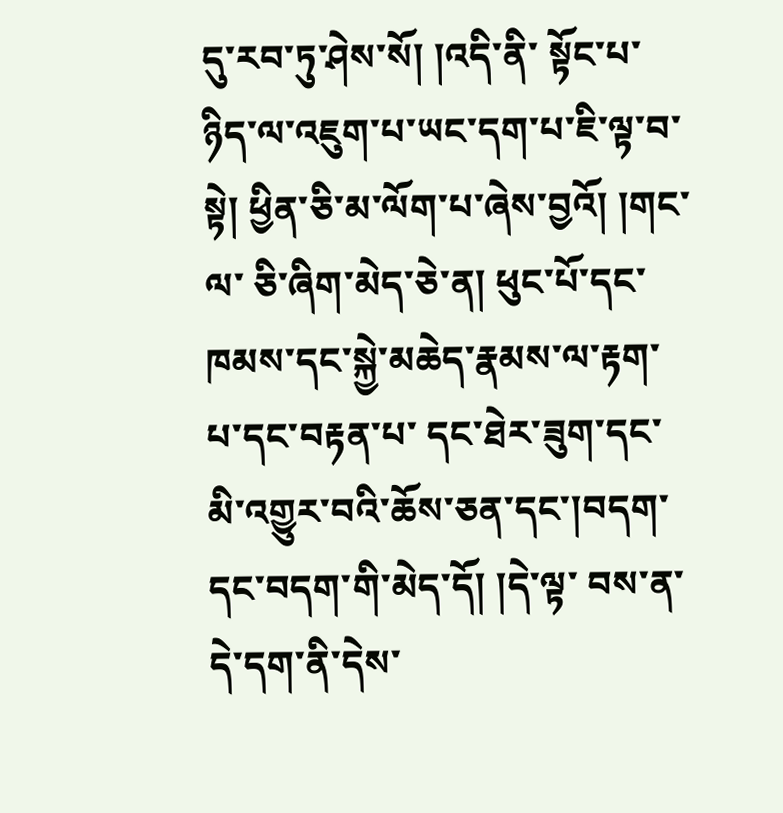དུ་རབ་ཏུ་ཤེས་སོ། །འདི་ནི་ སྟོང་པ་ཉིད་ལ་འཇུག་པ་ཡང་དག་པ་ཇི་ལྟ་བ་སྟེ། ཕྱིན་ཅི་མ་ལོག་པ་ཞེས་བྱའོ། །གང་ལ་ ཅི་ཞིག་མེད་ཅེ་ན། ཕུང་པོ་དང་ཁམས་དང་སྐྱེ་མཆེད་རྣམས་ལ་རྟག་པ་དང་བརྟན་པ་ དང་ཐེར་ཟུག་དང་མི་འགྱུར་བའི་ཆོས་ཅན་དང་།བདག་དང་བདག་གི་མེད་དོ། །དེ་ལྟ་ བས་ན་དེ་དག་ནི་དེས་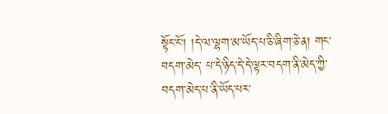སྟོང་ངོ་། །དེ་ལ་ལྷག་མ་ཡོད་པ་ཅི་ཞིག་ཅེ་ན། གང་བདག་མེད་ པ་དེ་ཉིད་དེ་དེ་ལྟར་བདག་ནི་མེད་ཀྱི་བདག་མེད་པ་ནི་ཡོད་པར་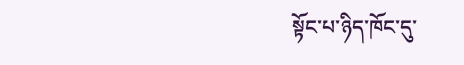སྟོང་པ་ཉིད་ཁོང་དུ་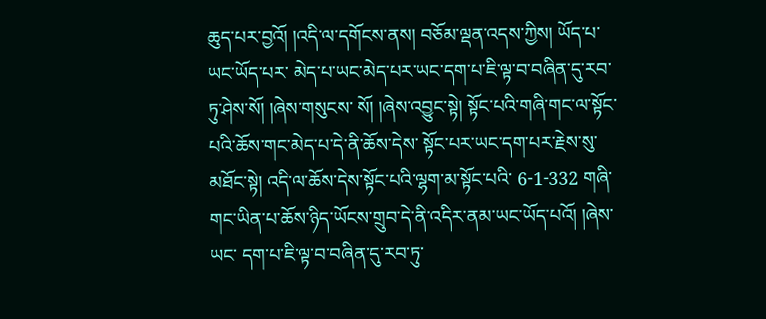ཆུད་པར་བྱའོ། །འདི་ལ་དགོངས་ནས། བཅོམ་ལྡན་འདས་ཀྱིས། ཡོད་པ་ཡང་ཡོད་པར་ མེད་པ་ཡང་མེད་པར་ཡང་དག་པ་ཇི་ལྟ་བ་བཞིན་དུ་རབ་ཏུ་ཤེས་སོ། །ཞེས་གསུངས་ སོ། །ཞེས་འབྱུང་སྟེ། སྟོང་པའི་གཞི་གང་ལ་སྟོང་པའི་ཆོས་གང་མེད་པ་དེ་ནི་ཆོས་དེས་ སྟོང་པར་ཡང་དག་པར་རྗེས་སུ་མཐོང་སྟེ། འདི་ལ་ཆོས་དེས་སྟོང་པའི་ལྷག་མ་སྟོང་པའི་ 6-1-332 གཞི་གང་ཡིན་པ་ཆོས་ཉིད་ཡོངས་གྲུབ་དེ་ནི་འདིར་ནམ་ཡང་ཡོད་པའོ། །ཞེས་ཡང་ དག་པ་ཇི་ལྟ་བ་བཞིན་དུ་རབ་ཏུ་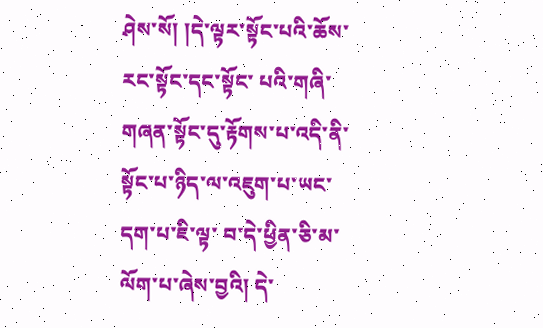ཤེས་སོ། །དེ་ལྟར་སྟོང་པའི་ཆོས་རང་སྟོང་དང་སྟོང་ པའི་གཞི་གཞན་སྟོང་དུ་རྟོགས་པ་འདི་ནི་སྟོང་པ་ཉིད་ལ་འཇུག་པ་ཡང་དག་པ་ཇི་ལྟ་ བ་དེ་ཕྱིན་ཅི་མ་ལོག་པ་ཞེས་བྱའི། དེ་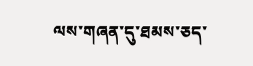ལས་གཞན་དུ་ཐམས་ཅད་